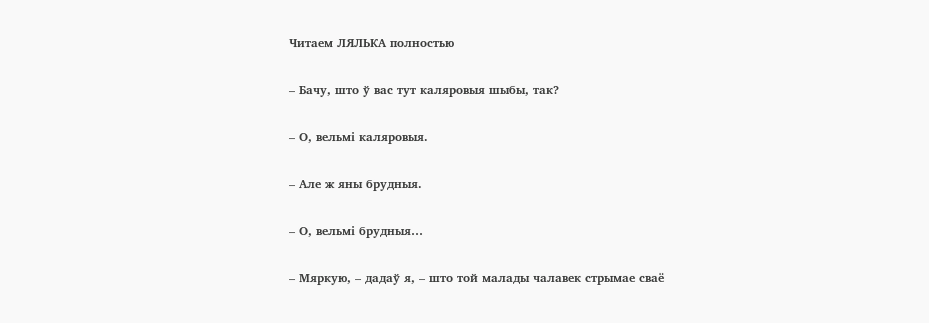Читаем ЛЯЛЬКА полностью

– Бачу, што ў вас тут каляровыя шыбы, так?

– О, вельмі каляровыя.

– Але ж яны брудныя.

– О, вельмі брудныя…

– Мяркую, – дадаў я, – што той малады чалавек стрымае сваё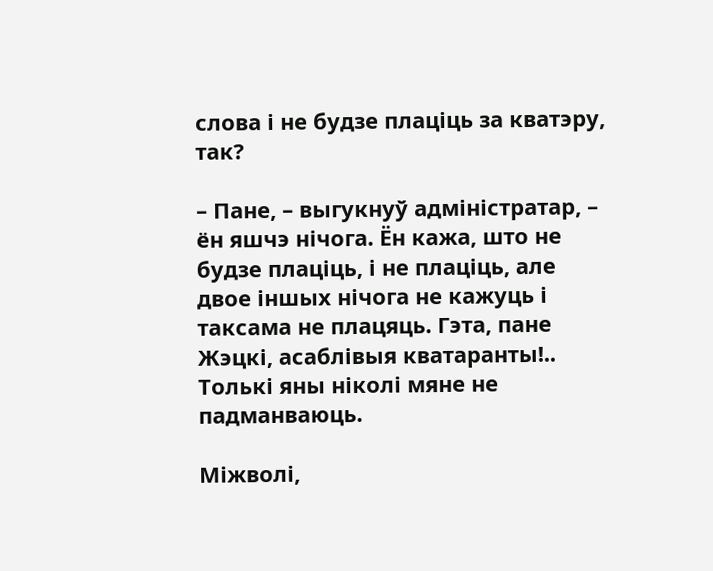слова і не будзе плаціць за кватэру, так?

– Пане, – выгукнуў адміністратар, – ён яшчэ нічога. Ён кажа, што не будзе плаціць, і не плаціць, але двое іншых нічога не кажуць і таксама не плацяць. Гэта, пане Жэцкі, асаблівыя кватаранты!.. Толькі яны ніколі мяне не падманваюць.

Міжволі,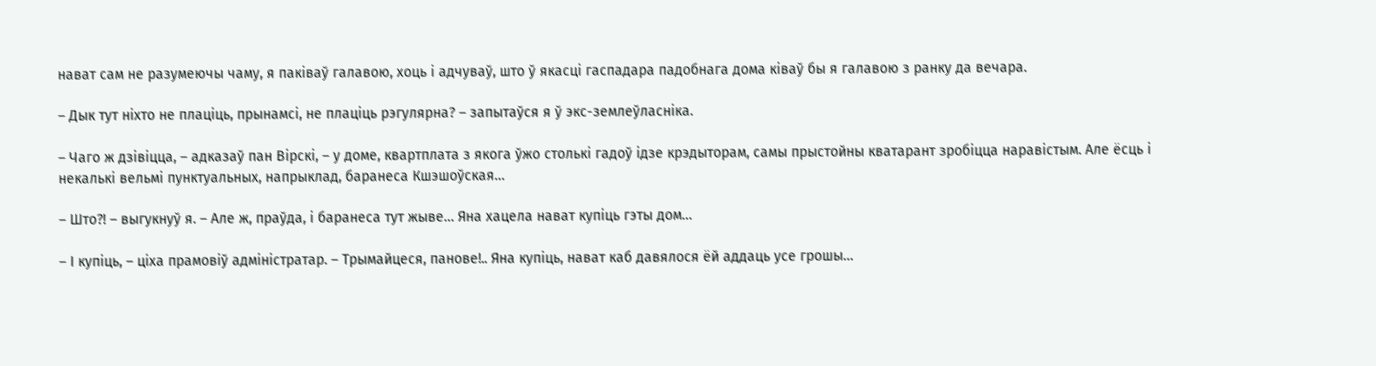нават сам не разумеючы чаму, я паківаў галавою, хоць і адчуваў, што ў якасці гаспадара падобнага дома ківаў бы я галавою з ранку да вечара.

– Дык тут ніхто не плаціць, прынамсі, не плаціць рэгулярна? – запытаўся я ў экс-землеўласніка.

– Чаго ж дзівіцца, – адказаў пан Вірскі, – у доме, квартплата з якога ўжо столькі гадоў ідзе крэдыторам, самы прыстойны кватарант зробіцца наравістым. Але ёсць і некалькі вельмі пунктуальных, напрыклад, баранеса Кшэшоўская…

– Што?! – выгукнуў я. – Але ж, праўда, і баранеса тут жыве… Яна хацела нават купіць гэты дом…

– І купіць, – ціха прамовіў адміністратар. – Трымайцеся, панове!.. Яна купіць, нават каб давялося ёй аддаць усе грошы…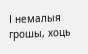І немалыя грошы, хоць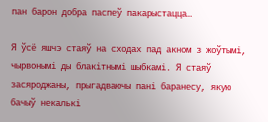пан барон добра паспеў пакарыстацца…

Я ўсё яшчэ стаяў на сходах пад акном з жоўтымі, чырвонымі ды блакітнымі шыбкамі. Я стаяў засяроджаны, прыгадваючы пані баранесу, якую бачыў некалькі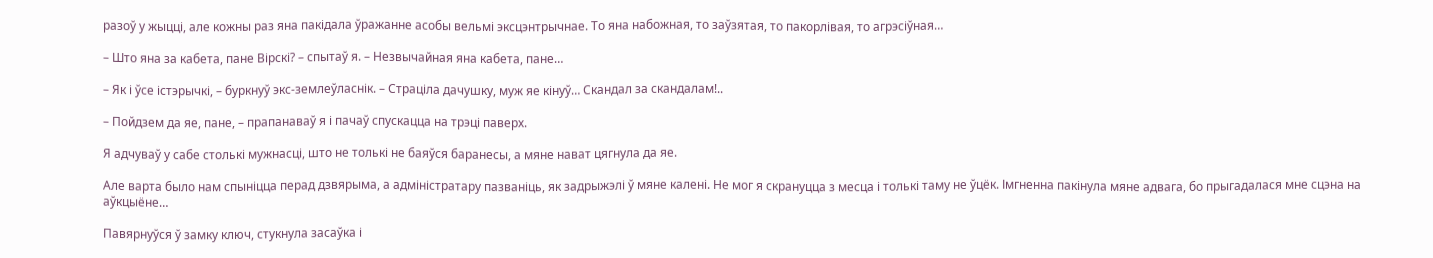разоў у жыцці, але кожны раз яна пакідала ўражанне асобы вельмі эксцэнтрычнае. То яна набожная, то заўзятая, то пакорлівая, то агрэсіўная…

– Што яна за кабета, пане Вірскі? – спытаў я. – Незвычайная яна кабета, пане…

– Як і ўсе істэрычкі, – буркнуў экс-землеўласнік. – Страціла дачушку, муж яе кінуў… Скандал за скандалам!..

– Пойдзем да яе, пане, – прапанаваў я і пачаў спускацца на трэці паверх.

Я адчуваў у сабе столькі мужнасці, што не толькі не баяўся баранесы, а мяне нават цягнула да яе.

Але варта было нам спыніцца перад дзвярыма, а адміністратару пазваніць, як задрыжэлі ў мяне калені. Не мог я скрануцца з месца і толькі таму не ўцёк. Імгненна пакінула мяне адвага, бо прыгадалася мне сцэна на аўкцыёне…

Павярнуўся ў замку ключ, стукнула засаўка і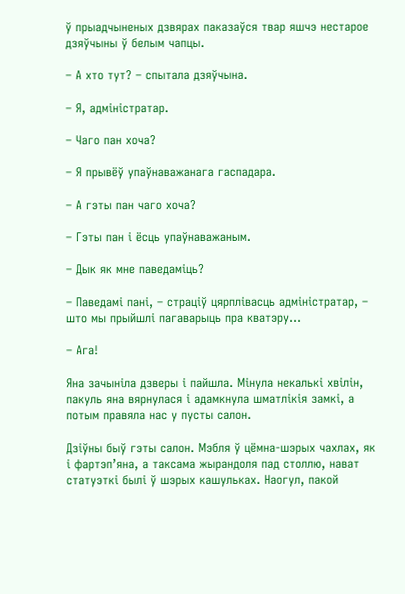ў прыадчыненых дзвярах паказаўся твар яшчэ нестарое дзяўчыны ў белым чапцы.

– А хто тут? – спытала дзяўчына.

– Я, адміністратар.

– Чаго пан хоча?

– Я прывёў упаўнаважанага гаспадара.

– А гэты пан чаго хоча?

– Гэты пан і ёсць упаўнаважаным.

– Дык як мне паведаміць?

– Паведамі пані, – страціў цярплівасць адміністратар, – што мы прыйшлі пагаварыць пра кватэру…

– Ага!

Яна зачыніла дзверы і пайшла. Мінула некалькі хвілін, пакуль яна вярнулася і адамкнула шматлікія замкі, а потым правяла нас у пусты салон.

Дзіўны быў гэты салон. Мэбля ў цёмна-шэрых чахлах, як і фартэп’яна, а таксама жырандоля пад столлю, нават статуэткі былі ў шэрых кашульках. Наогул, пакой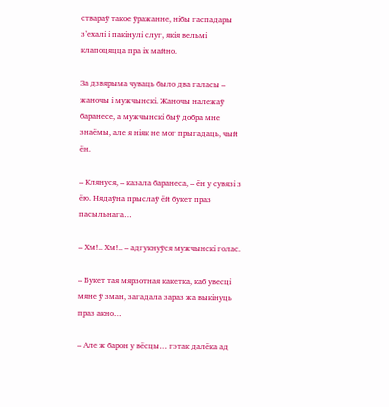ствараў такое ўражанне, нібы гаспадары з’ехалі і пакінулі слуг, якія вельмі клапоцяцца пра іх майно.

За дзвярыма чуваць было два галасы – жаночы і мужчынскі. Жаночы належаў баранесе, а мужчынскі быў добра мне знаёмы, але я ніяк не мог прыгадаць, чый ён.

– Клянуся, – казала баранеса, – ён у сувязі з ёю. Нядаўна прыслаў ёй букет праз пасыльнага…

– Хм!.. Хм!.. – адгукнуўся мужчынскі голас.

– Букет тая мярзотная какетка, каб увесці мяне ў зман, загадала зараз жа выкінуць праз акно…

– Але ж барон у вёсцы… гэтак далёка ад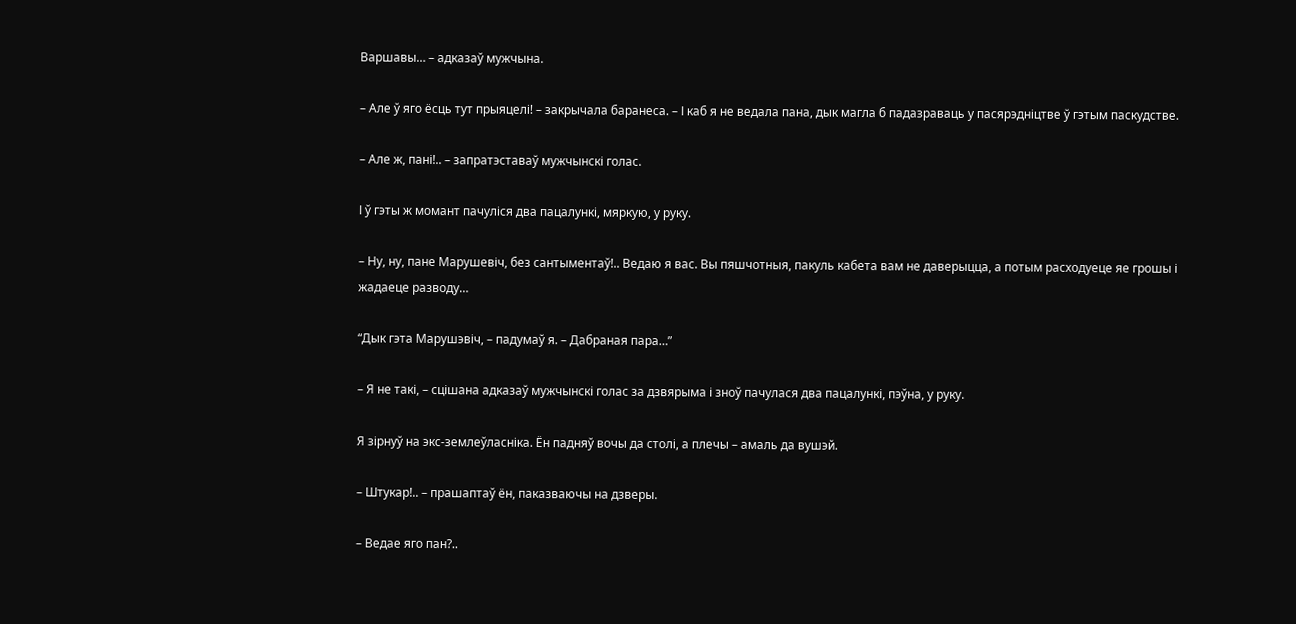Варшавы… – адказаў мужчына.

– Але ў яго ёсць тут прыяцелі! – закрычала баранеса. – І каб я не ведала пана, дык магла б падазраваць у пасярэдніцтве ў гэтым паскудстве.

– Але ж, пані!.. – запратэставаў мужчынскі голас.

І ў гэты ж момант пачуліся два пацалункі, мяркую, у руку.

– Ну, ну, пане Марушевіч, без сантыментаў!.. Ведаю я вас. Вы пяшчотныя, пакуль кабета вам не даверыцца, а потым расходуеце яе грошы і жадаеце разводу…

“Дык гэта Марушэвіч, – падумаў я. – Дабраная пара…”

– Я не такі, – сцішана адказаў мужчынскі голас за дзвярыма і зноў пачулася два пацалункі, пэўна, у руку.

Я зірнуў на экс-землеўласніка. Ён падняў вочы да столі, а плечы – амаль да вушэй.

– Штукар!.. – прашаптаў ён, паказваючы на дзверы.

– Ведае яго пан?..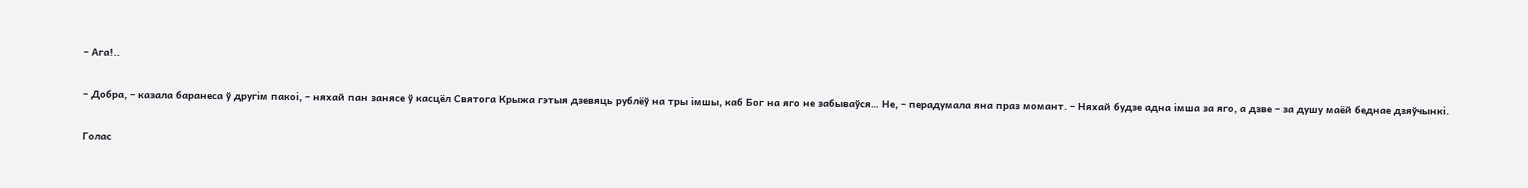– Ага!..

– Добра, – казала баранеса ў другім пакоі, – няхай пан занясе ў касцёл Святога Крыжа гэтыя дзевяць рублёў на тры імшы, каб Бог на яго не забываўся… Не, – перадумала яна праз момант. – Няхай будзе адна імша за яго, а дзве – за душу маёй беднае дзяўчынкі.

Голас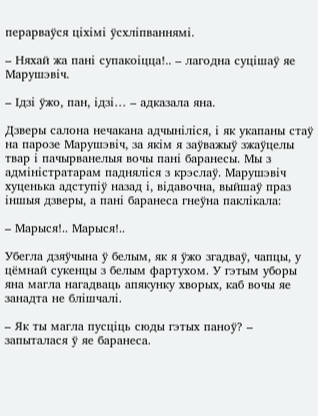перарваўся ціхімі ўсхліпваннямі.

– Няхай жа пані супакоіцца!.. – лагодна суцішаў яе Марушэвіч.

– Ідзі ўжо, пан, ідзі… – адказала яна.

Дзверы салона нечакана адчыніліся, і як укапаны стаў на парозе Марушэвіч, за якім я заўважыў зжаўцелы твар і пачырванелыя вочы пані баранесы. Мы з адміністратарам падняліся з крэслаў. Марушэвіч хуценька адступіў назад і, відавочна, выйшаў праз іншыя дзверы, а пані баранеса гнеўна паклікала:

– Марыся!.. Марыся!..

Убегла дзяўчына ў белым, як я ўжо згадваў, чапцы, у цёмнай сукенцы з белым фартухом. У гэтым уборы яна магла нагадваць апякунку хворых, каб вочы яе занадта не блішчалі.

– Як ты магла пусціць сюды гэтых паноў? – запыталася ў яе баранеса.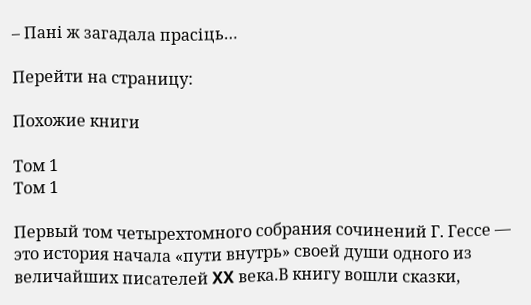– Пані ж загадала прасіць…

Перейти на страницу:

Похожие книги

Том 1
Том 1

Первый том четырехтомного собрания сочинений Г. Гессе — это история начала «пути внутрь» своей души одного из величайших писателей XX века.В книгу вошли сказки,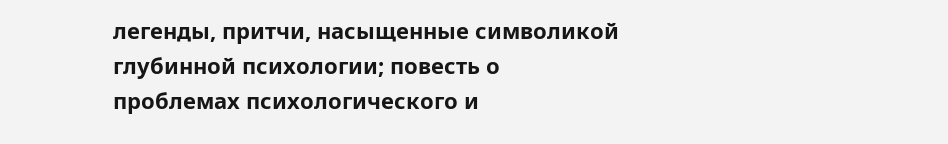легенды, притчи, насыщенные символикой глубинной психологии; повесть о проблемах психологического и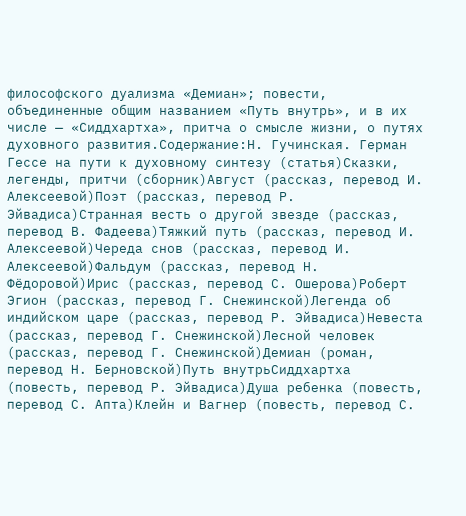философского дуализма «Демиан»; повести, объединенные общим названием «Путь внутрь», и в их числе — «Сиддхартха», притча о смысле жизни, о путях духовного развития.Содержание:Н. Гучинская. Герман Гессе на пути к духовному синтезу (статья)Сказки, легенды, притчи (сборник)Август (рассказ, перевод И. Алексеевой)Поэт (рассказ, перевод Р. Эйвадиса)Странная весть о другой звезде (рассказ, перевод В. Фадеева)Тяжкий путь (рассказ, перевод И. Алексеевой)Череда снов (рассказ, перевод И. Алексеевой)Фальдум (рассказ, перевод Н. Фёдоровой)Ирис (рассказ, перевод С. Ошерова)Роберт Эгион (рассказ, перевод Г. Снежинской)Легенда об индийском царе (рассказ, перевод Р. Эйвадиса)Невеста (рассказ, перевод Г. Снежинской)Лесной человек (рассказ, перевод Г. Снежинской)Демиан (роман, перевод Н. Берновской)Путь внутрьСиддхартха (повесть, перевод Р. Эйвадиса)Душа ребенка (повесть, перевод С. Апта)Клейн и Вагнер (повесть, перевод С.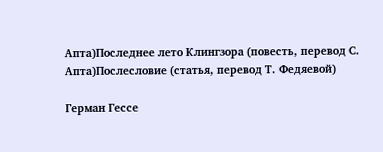Апта)Последнее лето Клингзора (повесть, перевод С. Апта)Послесловие (статья, перевод Т. Федяевой)

Герман Гессе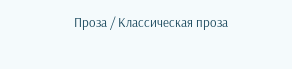Проза / Классическая проза